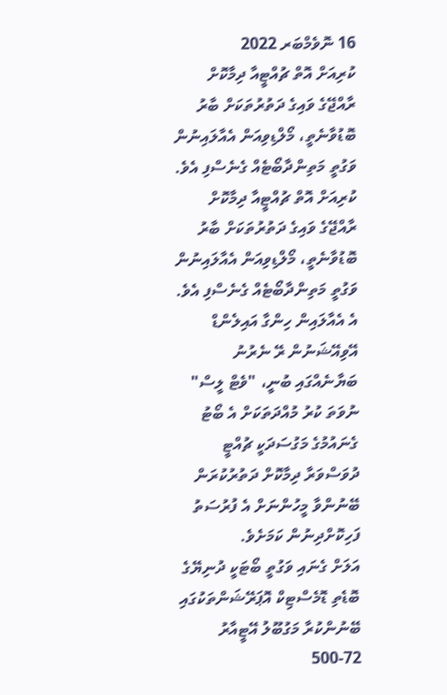16 ނޮވެމްބަރ 2022
ކުރިއަށް އޮތް ޗުއްޓީއާ ދިމާކޮށް ރާއްޖޭގެ ވައިގެ ދަތުރުތަކަށް ބާރު ބޮޑުވާނެތީ، މޯލްޑިވިއަން އެއާލައިނުން ވަގުތީ މަތިންދާބޯޓެއް ގެނެސްފި އެވެ.
ކުރިއަށް އޮތް ޗުއްޓީއާ ދިމާކޮށް ރާއްޖޭގެ ވައިގެ ދަތުރުތަކަށް ބާރު ބޮޑުވާނެތީ، މޯލްޑިވިއަން އެއާލައިނުން ވަގުތީ މަތިންދާބޯޓެއް ގެނެސްފި އެވެ.
އެ އެއާލައިން ހިންގާ އައިލެންޑް އޭވިއޭޝަނުން ރޭ ނެރުނު ބަޔާނެއްގައި ބުނީ، "ވެޓް ލީސް" ނުވަތަ ކުރު މުއްދަތަކަށް އެ ބޯޓު ގެނައުމުގެ މަގުސަދަކީ ޗުއްޓީ ދުވަސްވަރާ ދިމާކޮށް ދަތުރުކުރަން ބޭނުންވާ މީހުންނަށް އެ ފުރުސަތު ފަހިކޮށްދިނުން ކަމަށެވެ.
އަލަށް ގެނައި ވަގުތީ ބޯޓަކީ ދުނިޔޭގެ ބޮޑެތި ޑޮމެސްޓިކް އޮޕަރޭޝަންތަކުގައި ބޭނުންކުރާ މަގުބޫލު އޭޓީއާރު 72-500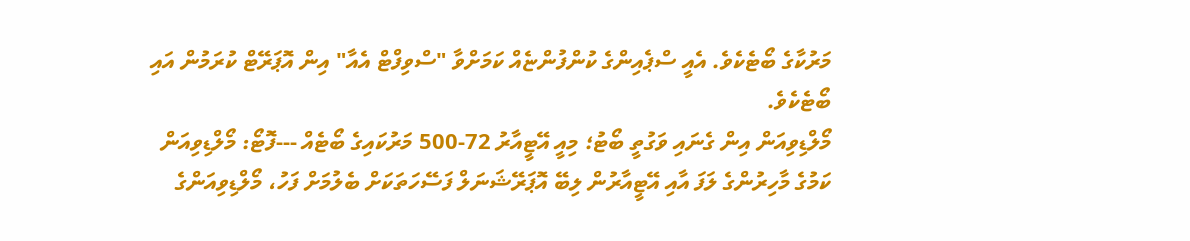މަރުކާގެ ބޯޓެކެވެ. އެއީ ސްޕެއިންގެ ކުންފުންޏެއް ކަމަށްވާ "ސްވިފްޓް އެއާ" އިން އޮޕަރޭޓް ކުރަމުން އައި ބޯޓެކެވެ.
މޯލްޑިވިއަން އިން ގެނައި ވަގުތީ ބޯޓު؛ މިއީ އޭޓީއާރު 72-500 މަރުކައިގެ ބޯޓެއް ---ފޮޓޯ: މޯލްޑިވިއަން
ކަމުގެ މާހިރުންގެ ލަފަ އާއި އޭޓީއާރުން ލިބޭ އޮޕަރޭޝަނަލް ފަސޭހަތަކަށް ބެލުމަށް ފަހު، މޯލްޑިވިއަންގެ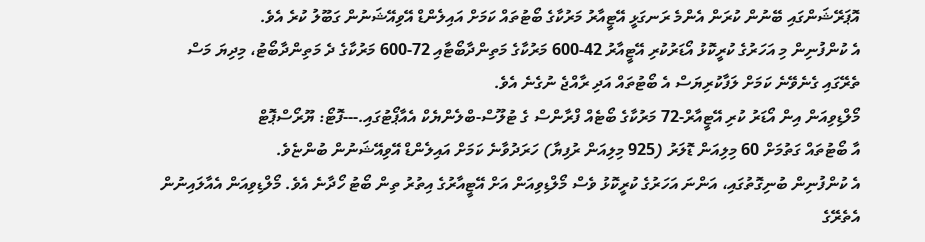އޮޕަރޭޝަންގައި ބޭނުން ކުރަން އެންމެ ރަނގަޅީ އޭޓީއާރު މަރުކާގެ ބޯޓުތައް ކަމަށް އައިލެންޑް އޭވިއޭޝަނުން ގަބޫލު ކުރެ އެވެ.
އެ ކުންފުނިން މި އަހަރުގެ ކުރީކޮޅު އޯޑަރުކުރި އޭޓީއާރު 42-600 މަރުކާގެ މަތިންދާބޯޓާއި 72-600 މަރުކާގެ ދެ މަތިންދާބޯޓު، މިދިޔަ މަސް ތެރޭގައި ގެނެވޭނެ ކަމަށް ލަފާކުރިޔަސް އެ ބޯޓުތައް އަދި ރާއްޖެ ނުގެނެ އެވެ.
މޯލްޑިވިއަން އިން އޯޑަރު ކުރި އޭޓީއާރް-72 މަރުކާގެ ބޯޓެއް ފްރާންސް ގެ ޓުލޫސް-ބްލެންޔެކް އެއާޕޯޓުގައި.---ފޮޓޯ: ޔޫރޯސްޕޮޓް
އާ ބޯޓުތައް ގަތުމަށް 60 މިލިއަން ޑޮލަރު (925 މިލިއަން ރުފިޔާ) ހަރަދުވާނެ ކަމަށް އައިލެންޑް އޭވިއޭޝަނުން ބުންޏެވެ.
އެ ކުންފުނިން ބުނިގޮތުގައި، އަންނަ އަހަރުގެ ކުރީކޮޅު ވެސް މޯލްޑިވިއަން އަށް އޭޓީއާރުގެ އިތުރު ތިން ބޯޓު ހޯދާނެ އެވެ. މޯލްޑިވިއަން އެއާލައިނުން އެތެރޭގެ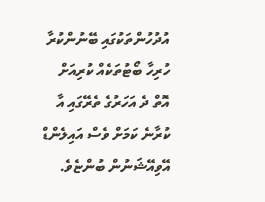އުދުހުންތަކުގައި ބޭނުންކުރާ ހުރިހާ ބޯޓުތަކެއް ކުރިއަށް އޮތް ދެ އަހަރުގެ ތެރޭގައި އާ ކުރާނެ ކަމަށް ވެސް އައިލެންޑް އޭވިއޭޝަނުން ބުންޏެވެ.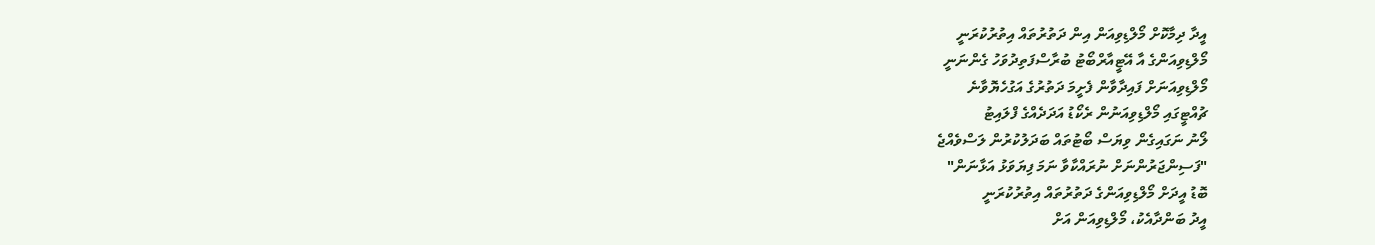އީދާ ދިމާކޮށް މޯލްޑިވިއަން އިން ދަތުރުތައް އިތުރުކުރަނީ
މޯލްޑިވިއަންގެ އާ އޭޓީއާރްބޯޓު ބުރާސްފަތިދުވަހު ގެންނަނީ
މޯލްޑިވިއަނަށް ފައިދާވާން ފެށީމަ ދަތުރުގެ އަގުހެޔޮވާނެ
ޗުއްޓީގައި މޯލްޑިވިއަނުން ރެކޯޑު އަދަދެއްގެ ފްލައިޓު
ލޯނު ނަގައިގެން ވިޔަސް ބޯޓުތައް ބަދަލުކުރުން ލަސްވެއްޖެ
"ފަސިންޖަރުންނަށް ނުރައްކާވާ ނަމަ ފިޔަވަޅު އަޅާނަން"
ބޮޑު އީދަށް މޯލްޑިވިއަންގެ ދަތުރުތައް އިތުރުކުރަނީ
އީދު ބަންދާއެކު، މޯލްޑިވިއަން އަށް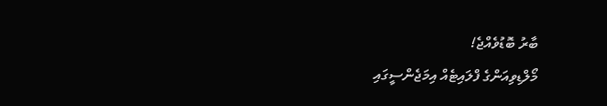ބާރު ބޮޑުވެއްޖެ!
މޯލްޑިވިއަންގެ ފްލައިޓެއް އިމަޖެންސީގައި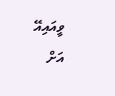ވީއައިއޭ އަށް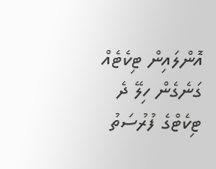އޮންލައިން ޓިކެޓެއް ގަނެގެން ހިލޭ ދެ ޓިކެޓްގެ ފުރުސަތު